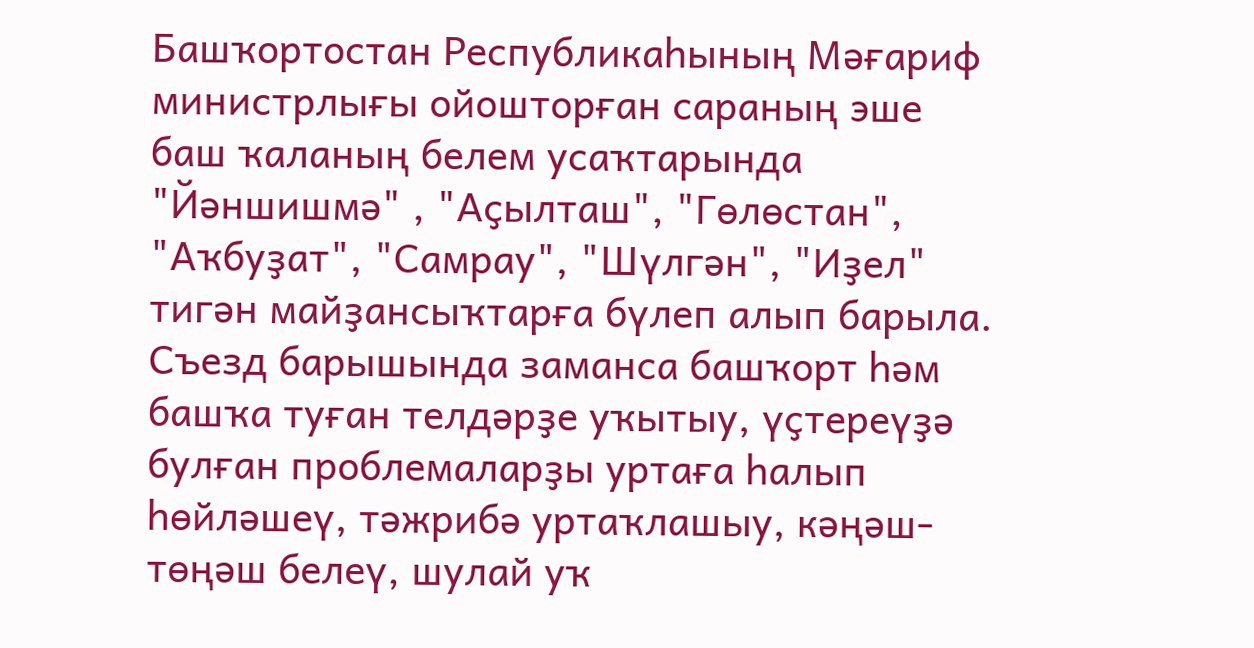Башҡортостан Республикаһының Мәғариф министрлығы ойошторған сараның эше баш ҡаланың белем усаҡтарында "Йәншишмә" , "Аҫылташ", "Гөлөстан", "Аҡбуҙат", "Самрау", "Шүлгән", "Иҙел" тигән майҙансыҡтарға бүлеп алып барыла.
Съезд барышында заманса башҡорт һәм башҡа туған телдәрҙе уҡытыу, үҫтереүҙә булған проблемаларҙы уртаға һалып һөйләшеү, тәжрибә уртаҡлашыу, кәңәш-төңәш белеү, шулай уҡ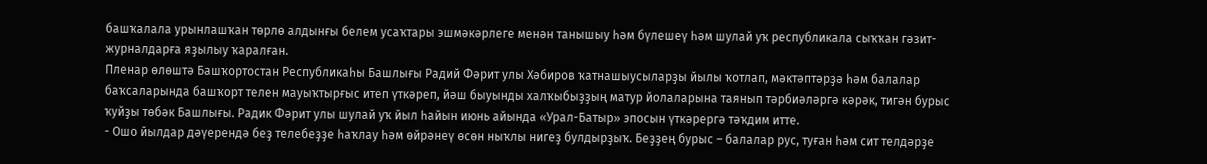башҡалала урынлашҡан төрлө алдынғы белем усаҡтары эшмәкәрлеге менән танышыу һәм бүлешеү һәм шулай уҡ республикала сыҡҡан гәзит-журналдарға яҙылыу ҡаралған.
Пленар өлөштә Башҡортостан Республикаһы Башлығы Радий Фәрит улы Хәбиров ҡатнашыусыларҙы йылы ҡотлап, мәктәптәрҙә һәм балалар баҡсаларында башҡорт телен мауыҡтырғыс итеп үткәреп, йәш быуынды халҡыбыҙҙың матур йолаларына таянып тәрбиәләргә кәрәк, тигән бурыс ҡуйҙы төбәк Башлығы. Радик Фәрит улы шулай уҡ йыл һайын июнь айында «Урал-Батыр» эпосын үткәрергә тәҡдим итте.
- Ошо йылдар дәүерендә беҙ телебеҙҙе һаҡлау һәм өйрәнеү өсөн ныҡлы нигеҙ булдырҙыҡ. Беҙҙең бурыс – балалар рус, туған һәм сит телдәрҙе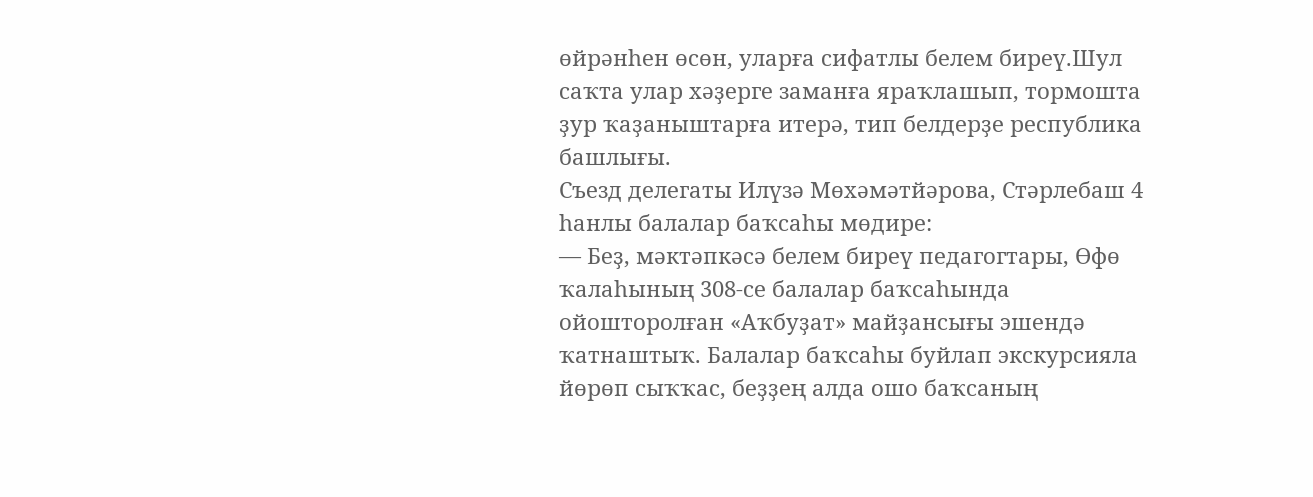өйрәнһен өсөн, уларға сифатлы белем биреү.Шул саҡта улар хәҙерге заманға яраҡлашып, тормошта ҙур ҡаҙаныштарға итерә, тип белдерҙе республика башлығы.
Съезд делегаты Илүзә Мөхәмәтйәрова, Стәрлебаш 4 һанлы балалар баҡсаһы мөдире:
— Беҙ, мәктәпкәсә белем биреү педагогтары, Өфө ҡалаһының 308-се балалар баҡсаһында ойошторолған «Аҡбуҙат» майҙансығы эшендә ҡатнаштыҡ. Балалар баҡсаһы буйлап экскурсияла йөрөп сыҡҡас, беҙҙең алда ошо баҡсаның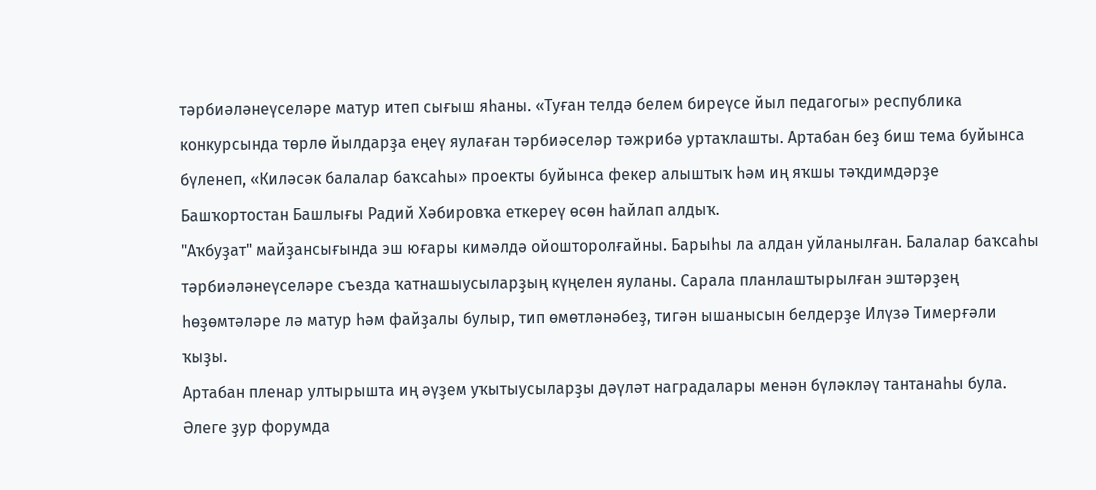тәрбиәләнеүселәре матур итеп сығыш яһаны. «Туған телдә белем биреүсе йыл педагогы» республика конкурсында төрлө йылдарҙа еңеү яулаған тәрбиәселәр тәжрибә уртаҡлашты. Артабан беҙ биш тема буйынса бүленеп, «Киләсәк балалар баҡсаһы» проекты буйынса фекер алыштыҡ һәм иң яҡшы тәҡдимдәрҙе Башҡортостан Башлығы Радий Хәбировҡа еткереү өсөн һайлап алдыҡ.
"Аҡбуҙат" майҙансығында эш юғары кимәлдә ойошторолғайны. Барыһы ла алдан уйланылған. Балалар баҡсаһы тәрбиәләнеүселәре съезда ҡатнашыусыларҙың күңелен яуланы. Сарала планлаштырылған эштәрҙең һөҙөмтәләре лә матур һәм файҙалы булыр, тип өмөтләнәбеҙ, тигән ышанысын белдерҙе Илүзә Тимерғәли ҡыҙы.
Артабан пленар ултырышта иң әүҙем уҡытыусыларҙы дәүләт наградалары менән бүләкләү тантанаһы була. Әлеге ҙур форумда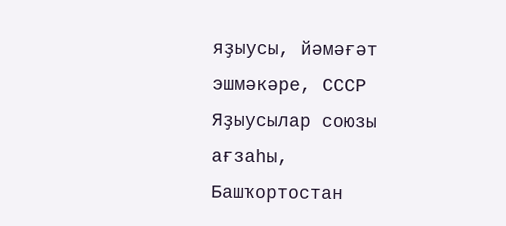яҙыусы, йәмәғәт эшмәкәре, СССР Яҙыусылар союзы ағзаһы, Башҡортостан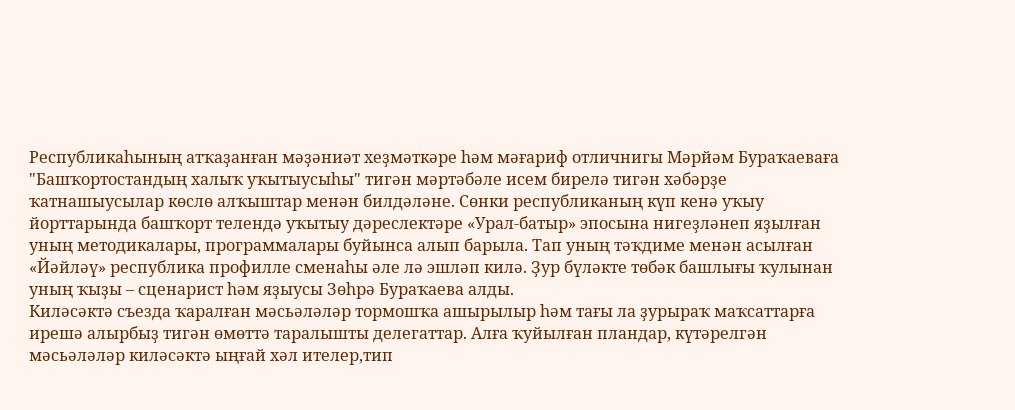Республикаһының атҡаҙанған мәҙәниәт хеҙмәткәре һәм мәғариф отличнигы Мәрйәм Бураҡаеваға "Башҡортостандың халыҡ уҡытыусыһы" тигән мәртәбәле исем бирелә тигән хәбәрҙе ҡатнашыусылар көслө алҡыштар менән билдәләне. Сөнки республиканың күп кенә уҡыу йорттарында башҡорт телендә уҡытыу дәреслектәре «Урал-батыр» эпосына нигеҙләнеп яҙылған уның методикалары, программалары буйынса алып барыла. Тап уның тәҡдиме менән асылған «Йәйләү» республика профилле сменаһы әле лә эшләп килә. Ҙур бүләкте төбәк башлығы ҡулынан уның ҡыҙы – сценарист һәм яҙыусы Зөһрә Бураҡаева алды.
Киләсәктә съезда ҡаралған мәсьәләләр тормошҡа ашырылыр һәм тағы ла ҙурыраҡ маҡсаттарға ирешә алырбыҙ тигән өмөттә таралышты делегаттар. Алға ҡуйылған пландар, күтәрелгән мәсьәләләр киләсәктә ыңғай хәл ителер,тип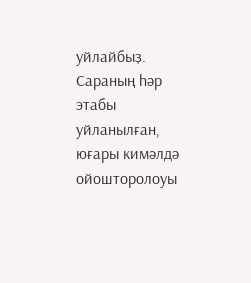уйлайбыҙ.
Сараның һәр этабы уйланылған, юғары кимәлдә ойошторолоуы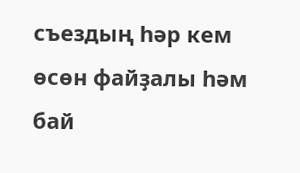съездың һәр кем өсөн файҙалы һәм бай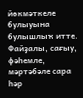йөкмәткеле булыуына булышлыҡ итте. Файҙалы, сағыу, фәһемле, мәртәбәле сара һәр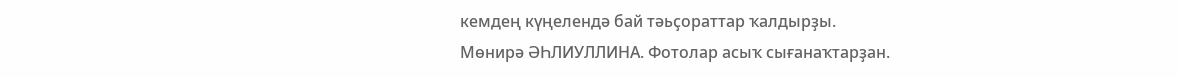кемдең күңелендә бай тәьҫораттар ҡалдырҙы.
Мөнирә ӘҺЛИУЛЛИНА. Фотолар асыҡ сығанаҡтарҙан.